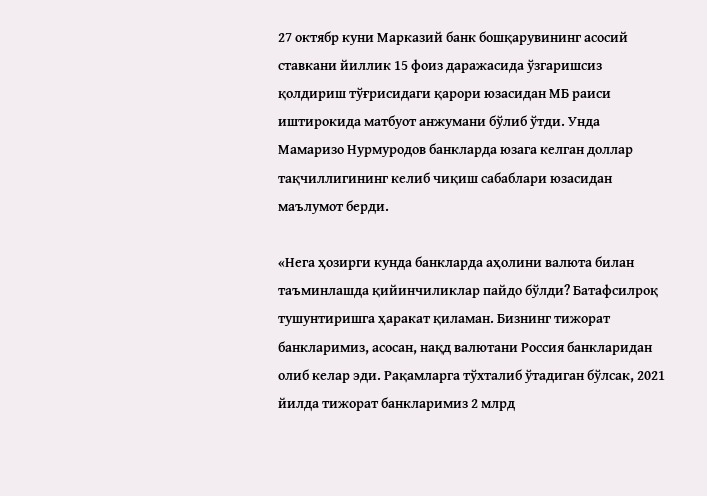27 октябр куни Марказий банк бошқарувининг асосий ставкани йиллик 15 фоиз даражасида ўзгаришсиз қолдириш тўғрисидаги қарори юзасидан МБ раиси иштирокида матбуот анжумани бўлиб ўтди. Унда Мамаризо Нурмуродов банкларда юзага келган доллар тақчиллигининг келиб чиқиш сабаблари юзасидан маълумот берди.

«Нега ҳозирги кунда банкларда аҳолини валюта билан таъминлашда қийинчиликлар пайдо бўлди? Батафсилроқ тушунтиришга ҳаракат қиламан. Бизнинг тижорат банкларимиз, асосан, нақд валютани Россия банкларидан олиб келар эди. Рақамларга тўхталиб ўтадиган бўлсак, 2021 йилда тижорат банкларимиз 2 млрд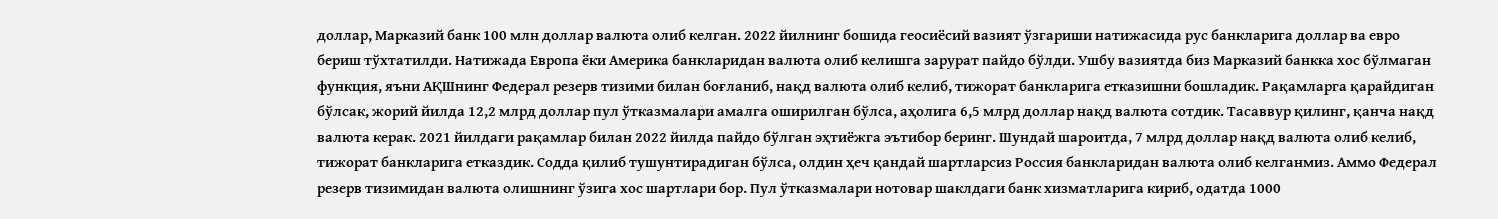доллар, Марказий банк 100 млн доллар валюта олиб келган. 2022 йилнинг бошида геосиёсий вазият ўзгариши натижасида рус банкларига доллар ва евро бериш тўхтатилди. Натижада Европа ёки Америка банкларидан валюта олиб келишга зарурат пайдо бўлди. Ушбу вазиятда биз Марказий банкка хос бўлмаган функция, яъни АҚШнинг Федерал резерв тизими билан боғланиб, нақд валюта олиб келиб, тижорат банкларига етказишни бошладик. Рақамларга қарайдиган бўлсак, жорий йилда 12,2 млрд доллар пул ўтказмалари амалга оширилган бўлса, аҳолига 6,5 млрд доллар нақд валюта сотдик. Тасаввур қилинг, қанча нақд валюта керак. 2021 йилдаги рақамлар билан 2022 йилда пайдо бўлган эҳтиёжга эътибор беринг. Шундай шароитда, 7 млрд доллар нақд валюта олиб келиб, тижорат банкларига етказдик. Содда қилиб тушунтирадиган бўлса, олдин ҳеч қандай шартларсиз Россия банкларидан валюта олиб келганмиз. Аммо Федерал резерв тизимидан валюта олишнинг ўзига хос шартлари бор. Пул ўтказмалари нотовар шаклдаги банк хизматларига кириб, одатда 1000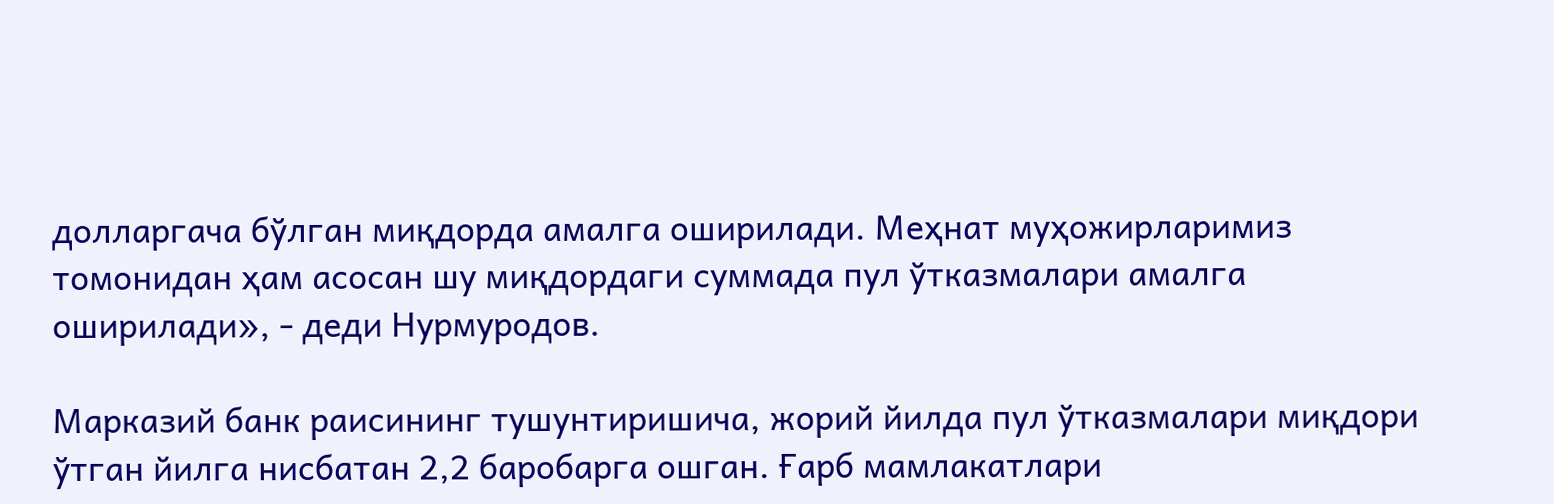долларгача бўлган миқдорда амалга оширилади. Меҳнат муҳожирларимиз томонидан ҳам асосан шу миқдордаги суммада пул ўтказмалари амалга оширилади», - деди Нурмуродов.

Марказий банк раисининг тушунтиришича, жорий йилда пул ўтказмалари миқдори ўтган йилга нисбатан 2,2 баробарга ошган. Ғарб мамлакатлари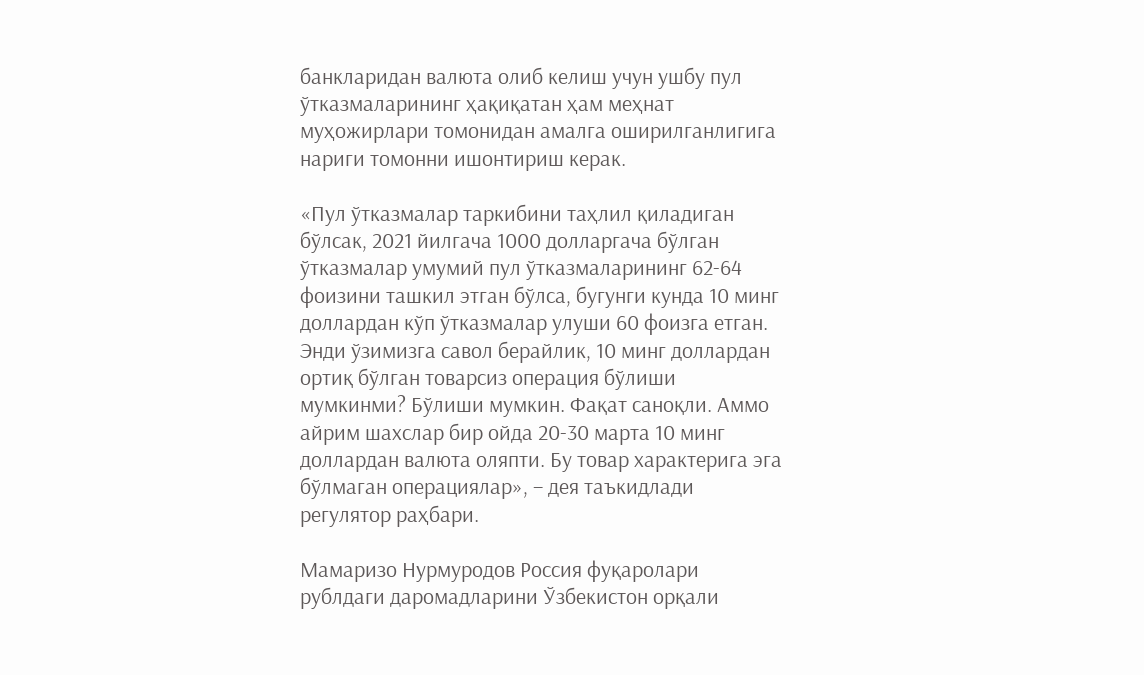банкларидан валюта олиб келиш учун ушбу пул ўтказмаларининг ҳақиқатан ҳам меҳнат муҳожирлари томонидан амалга оширилганлигига нариги томонни ишонтириш керак.

«Пул ўтказмалар таркибини таҳлил қиладиган бўлсак, 2021 йилгача 1000 долларгача бўлган ўтказмалар умумий пул ўтказмаларининг 62-64 фоизини ташкил этган бўлса, бугунги кунда 10 минг доллардан кўп ўтказмалар улуши 60 фоизга етган. Энди ўзимизга савол берайлик, 10 минг доллардан ортиқ бўлган товарсиз операция бўлиши мумкинми? Бўлиши мумкин. Фақат саноқли. Аммо айрим шахслар бир ойда 20-30 марта 10 минг доллардан валюта оляпти. Бу товар характерига эга бўлмаган операциялар», – дея таъкидлади регулятор раҳбари.

Мамаризо Нурмуродов Россия фуқаролари рублдаги даромадларини Ўзбекистон орқали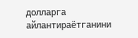долларга айлантираётганини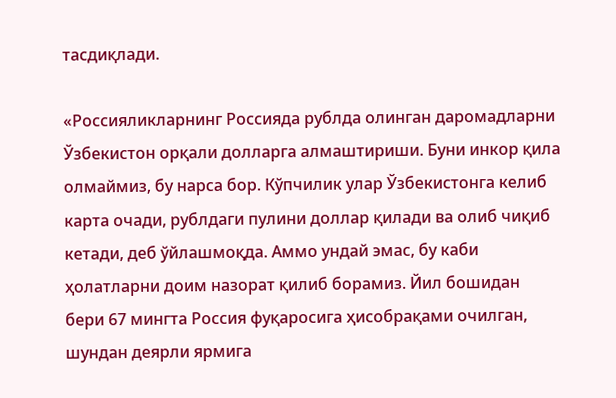тасдиқлади.

«Россияликларнинг Россияда рублда олинган даромадларни Ўзбекистон орқали долларга алмаштириши. Буни инкор қила олмаймиз, бу нарса бор. Кўпчилик улар Ўзбекистонга келиб карта очади, рублдаги пулини доллар қилади ва олиб чиқиб кетади, деб ўйлашмоқда. Аммо ундай эмас, бу каби ҳолатларни доим назорат қилиб борамиз. Йил бошидан бери 67 мингта Россия фуқаросига ҳисобрақами очилган, шундан деярли ярмига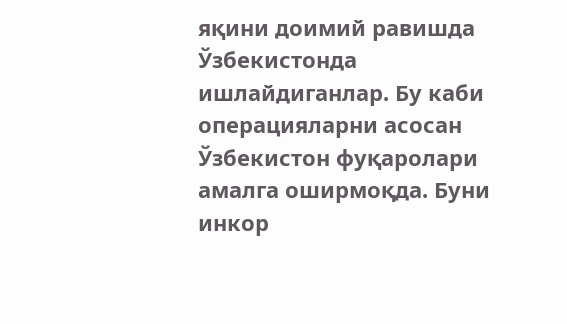яқини доимий равишда Ўзбекистонда ишлайдиганлар. Бу каби операцияларни асосан Ўзбекистон фуқаролари амалга оширмоқда. Буни инкор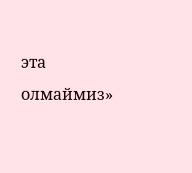эта олмаймиз»